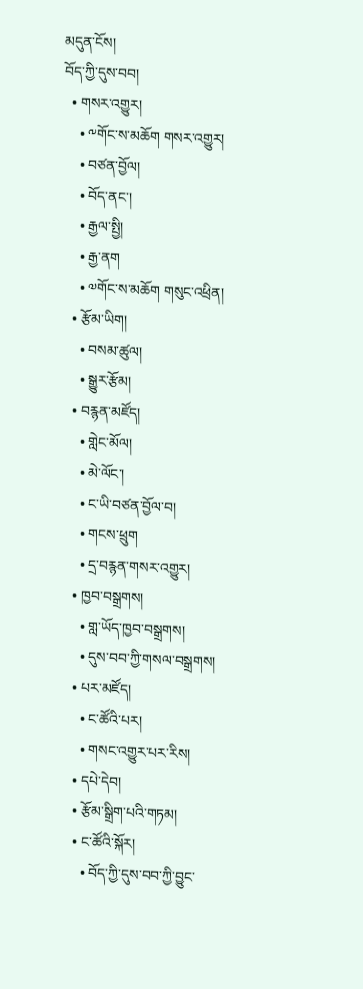མདུན་ངོས།
བོད་ཀྱི་དུས་བབ།
  • གསར་འགྱུར།
    • ༸གོང་ས་མཆོག གསར་འགྱུར།
    • བཙན་བྱོལ།
    • བོད་ནང་།
    • རྒྱལ་སྤྱི།
    • རྒྱ་ནག
    • ༧གོང་ས་མཆོག གསུང་འཕྲིན།
  • རྩོམ་ཡིག།
    • བསམ་ཚུལ།
    • སྒྱུར་རྩོམ།
  • བརྙན་མཛོད།
    • གླེང་མོལ།
    • མེ་ལོང་།
    • ང་ཡི་བཙན་བྱོལ་བ།
    • གངས་ཕྲུག
    • དྲ་བརྙན་གསར་འགྱུར།
  • ཁྱབ་བསྒྲགས།
    • གླ་ཡོད་ཁྱབ་བསྒྲགས།
    • དུས་བབ་ཀྱི་གསལ་བསྒྲགས།
  • པར་མཛོད།
    • ང་ཚོའི་པར།
    • གསང་འགྱུར་པར་རིས།
  • དཔེ་དེབ།
  • རྩོམ་སྒྲིག་པའི་གཏམ།
  • ང་ཚོའི་སྐོར།
    • བོད་ཀྱི་དུས་བབ་ཀྱི་བྱུང་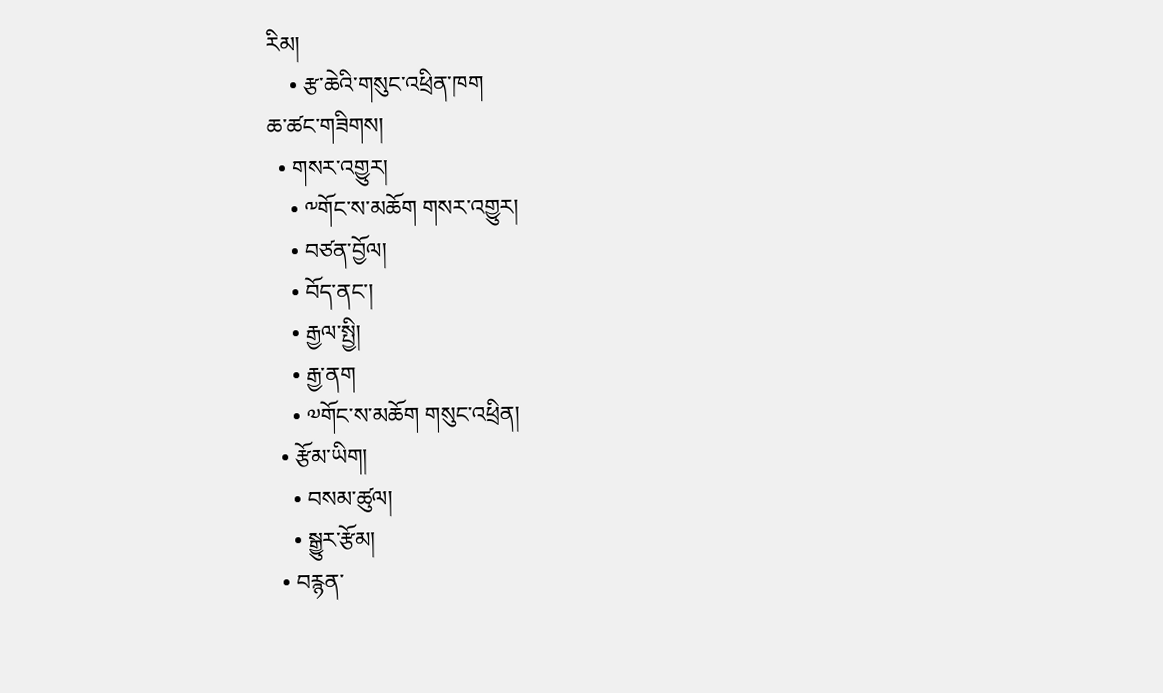རིམ།
    • རྩ་ཆེའི་གསུང་འཕྲིན་ཁག
ཆ་ཚང་གཟིགས།
  • གསར་འགྱུར།
    • ༸གོང་ས་མཆོག གསར་འགྱུར།
    • བཙན་བྱོལ།
    • བོད་ནང་།
    • རྒྱལ་སྤྱི།
    • རྒྱ་ནག
    • ༧གོང་ས་མཆོག གསུང་འཕྲིན།
  • རྩོམ་ཡིག།
    • བསམ་ཚུལ།
    • སྒྱུར་རྩོམ།
  • བརྙན་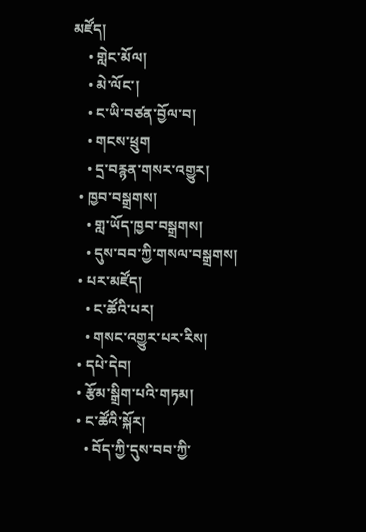མཛོད།
    • གླེང་མོལ།
    • མེ་ལོང་།
    • ང་ཡི་བཙན་བྱོལ་བ།
    • གངས་ཕྲུག
    • དྲ་བརྙན་གསར་འགྱུར།
  • ཁྱབ་བསྒྲགས།
    • གླ་ཡོད་ཁྱབ་བསྒྲགས།
    • དུས་བབ་ཀྱི་གསལ་བསྒྲགས།
  • པར་མཛོད།
    • ང་ཚོའི་པར།
    • གསང་འགྱུར་པར་རིས།
  • དཔེ་དེབ།
  • རྩོམ་སྒྲིག་པའི་གཏམ།
  • ང་ཚོའི་སྐོར།
    • བོད་ཀྱི་དུས་བབ་ཀྱི་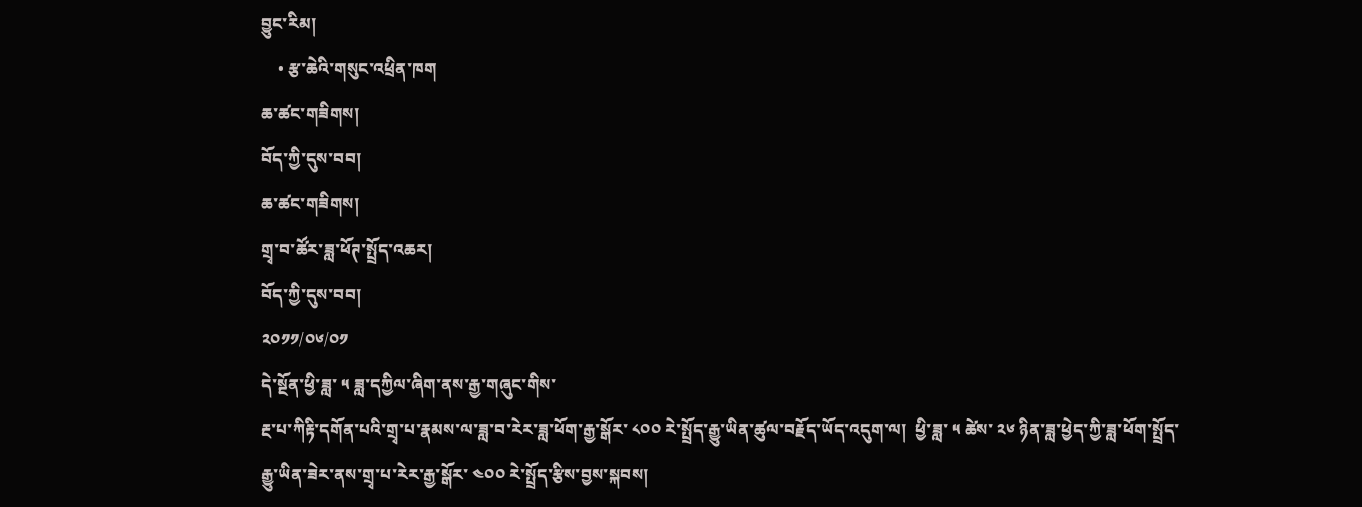བྱུང་རིམ།
    • རྩ་ཆེའི་གསུང་འཕྲིན་ཁག
ཆ་ཚང་གཟིགས།
བོད་ཀྱི་དུས་བབ།
ཆ་ཚང་གཟིགས།
གྲྭ་བ་ཚོར་ཟླ་ཕོཊ་སྤྲོད་འཆར།
བོད་ཀྱི་དུས་བབ།
༢༠༡༡/༠༦/༠༡
དེ་སྔོན་ཕྱི་ཟླ་ ༥ ཟླ་དཀྱིལ་ཞིག་ནས་རྒྱ་གཞུང་གིས་
རྔ་པ་ཀིརྟི་དགོན་པའི་གྲྭ་པ་རྣམས་ལ་ཟླ་བ་རེར་ཟླ་ཕོག་རྒྱ་སྒོར་ ༨༠༠ རེ་སྤྲོད་རྒྱུ་ཡིན་ཚུལ་བརྗོད་ཡོད་འདུག་ལ།  ཕྱི་ཟླ་ ༥ ཚེས་ ༢༦ ཉིན་ཟླ་ཕྱེད་ཀྱི་ཟླ་ཕོག་སྤྲོད་རྒྱུ་ཡིན་ཟེར་ནས་གྲྭ་པ་རེར་རྒྱ་སྒོར་ ༤༠༠ རེ་སྤྲོད་རྩིས་བྱས་སྐབས།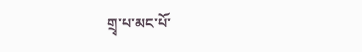གྲྭ་པ་མང་པོ་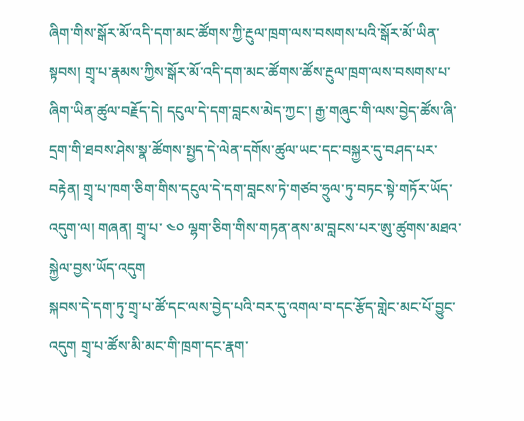ཞིག་གིས་སྒོར་མོ་འདི་དག་མང་ཚོགས་ཀྱི་རྔུལ་ཁྲག་ལས་བསགས་པའི་སྒོར་མོ་ཡིན་སྟབས། གྲྭ་པ་རྣམས་ཀྱིས་སྒོར་མོ་འདི་དག་མང་ཚོགས་ཚོས་རྔུལ་ཁྲག་ལས་བསགས་པ་ཞིག་ཡིན་ཚུལ་བརྗོད་དེ། དངུལ་དེ་དག་བླངས་མེད་ཀྱང་། རྒྱ་གཞུང་གི་ལས་བྱེད་ཚོས་ཞི་དྲག་གི་ཐབས་ཤེས་སྣ་ཚོགས་སྤྱད་དེ་ལེན་དགོས་ཚུལ་ཡང་དང་བསྐྱར་དུ་བཤད་པར་བརྟེན། གྲྭ་པ་ཁག་ཅིག་གིས་དངུལ་དེ་དག་བླངས་ཏེ་གཙབ་ཧྲུལ་ཏུ་བཏང་སྟེ་གཏོར་ཡོད་འདུག་ལ། གཞན། གྲྭ་པ་ ༤༠ ལྷག་ཅིག་གིས་གཏན་ནས་མ་བླངས་པར་ཨུ་ཚུགས་མཐའ་སྐྱེལ་བྱས་ཡོད་འདུག
སྐབས་དེ་དག་ཏུ་གྲྭ་པ་ཚོ་དང་ལས་བྱེད་པའི་བར་དུ་འགལ་བ་དང་རྩོད་གླེང་མང་པོ་བྱུང་འདུག གྲྭ་པ་ཚོས་མི་མང་གི་ཁྲག་དང་རྣག་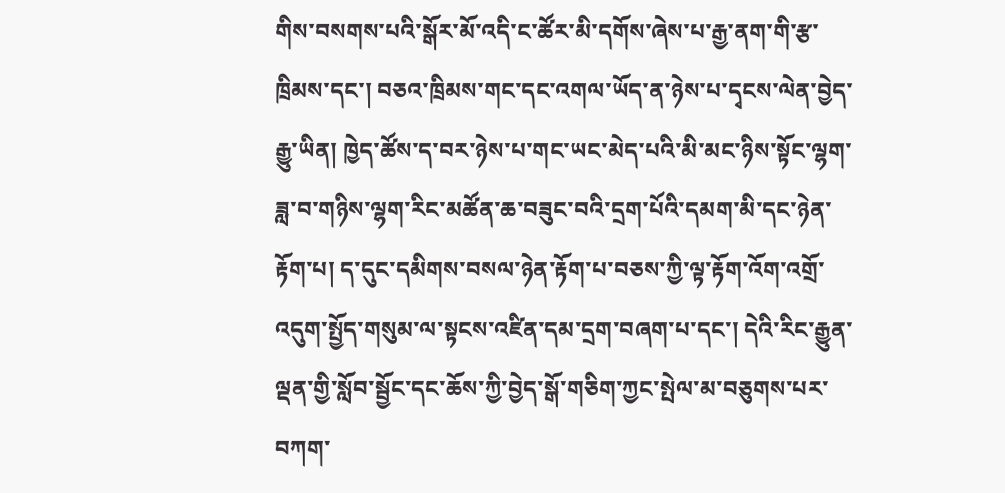གིས་བསགས་པའི་སྒོར་མོ་འདི་ང་ཚོར་མི་དགོས་ཞེས་པ་རྒྱ་ནག་གི་རྩ་ཁྲིམས་དང་། བཅའ་ཁྲིམས་གང་དང་འགལ་ཡོད་ན་ཉེས་པ་དྭངས་ལེན་བྱེད་རྒྱུ་ཡིན། ཁྱེད་ཚོས་ད་བར་ཉེས་པ་གང་ཡང་མེད་པའི་མི་མང་ཉིས་སྟོང་ལྷག་ཟླ་བ་གཉིས་ལྷག་རིང་མཚོན་ཆ་བཟུང་བའི་དྲག་པོའི་དམག་མི་དང་ཉེན་རྟོག་པ། ད་དུང་དམིགས་བསལ་ཉེན་རྟོག་པ་བཅས་ཀྱི་ལྟ་རྟོག་འོག་འགྲོ་འདུག་སྤྱོད་གསུམ་ལ་སྟངས་འཛིན་དམ་དྲག་བཞག་པ་དང་། དེའི་རིང་རྒྱུན་ལྡན་གྱི་སློབ་སྦྱོང་དང་ཆོས་ཀྱི་བྱེད་སྒོ་གཅིག་ཀྱང་སྤེལ་མ་བཅུགས་པར་བཀག་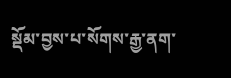སྡོམ་བྱས་པ་སོགས་རྒྱ་ནག་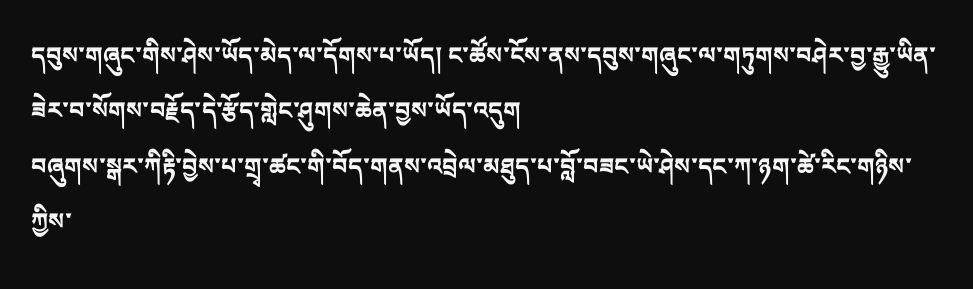དབུས་གཞུང་གིས་ཤེས་ཡོད་མེད་ལ་དོགས་པ་ཡོད། ང་ཚོས་ངོས་ནས་དབུས་གཞུང་ལ་གཏུགས་བཤེར་བྱ་རྒྱུ་ཡིན་ཟེར་བ་སོགས་བརྗོད་དེ་རྩོད་གླེང་ཤུགས་ཆེན་བྱས་ཡོད་འདུག
བཞུགས་སྒར་ཀིརྟི་བྱེས་པ་གྲྭ་ཚང་གི་བོད་གནས་འབྲེལ་མཐུད་པ་བློ་བཟང་ཡེ་ཤེས་དང་ཀ་ཉག་ཚེ་རིང་གཉིས་ཀྱིས་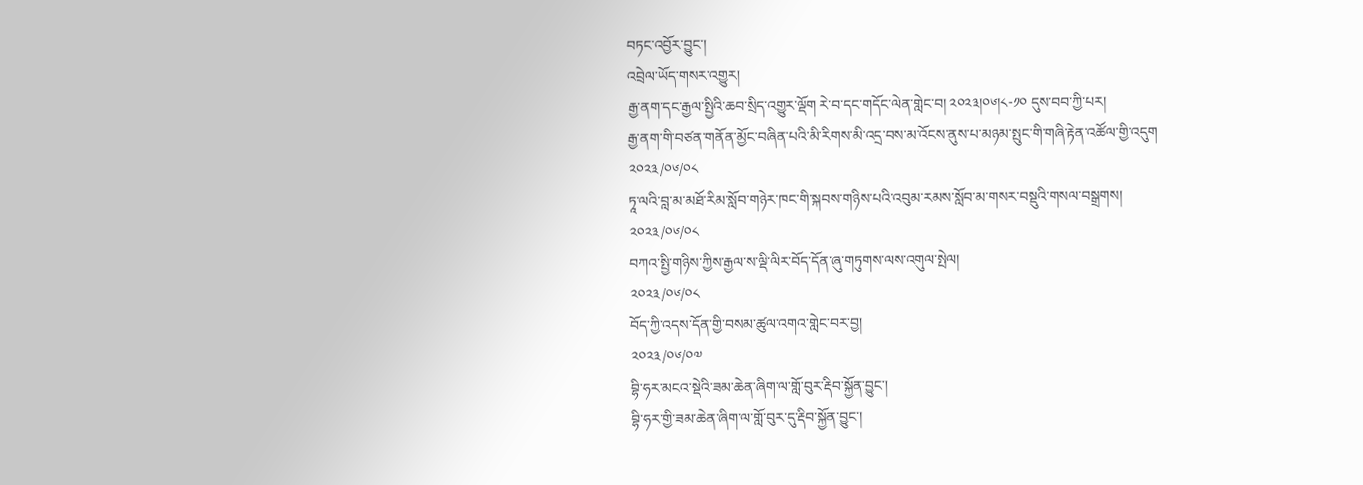བཏང་འབྱོར་བྱུང་།
འབྲེལ་ཡོད་གསར་འགྱུར།
རྒྱ་ནག་དང་རྒྱལ་སྤྱིའི་ཆབ་སྲིད་འགྱུར་ལྡོག རེ་བ་དང་གདོང་ལེན་གླེང་བ། ༢༠༢༣།༠༦།༨-༡༠ དུས་བབ་ཀྱི་པར།
རྒྱ་ནག་གི་བཙན་གནོན་མྱོང་བཞིན་པའི་མི་རིགས་མི་འདྲ་བས་མ་འོངས་ནུས་པ་མཉམ་སྤུང་གི་གཞི་རྟེན་འཚོལ་གྱི་འདུག
༢༠༢༣/༠༦/༠༨
ཏཱ་ལའི་བླ་མ་མཐོ་རིམ་སློབ་གཉེར་ཁང་གི་སྐབས་གཉིས་པའི་འབུམ་རམས་སློབ་མ་གསར་བསྡུའི་གསལ་བསྒྲགས།
༢༠༢༣/༠༦/༠༨
བཀའ་སྤྱི་གཉིས་ཀྱིས་རྒྱལ་ས་ལྡི་ལིར་བོད་དོན་ཞུ་གཏུགས་ལས་འགུལ་སྤེལ།
༢༠༢༣/༠༦/༠༨
བོད་ཀྱི་འདས་དོན་གྱི་བསམ་ཚུལ་འགའ་གླེང་བར་བྱ།
༢༠༢༣/༠༦/༠༧
བྷི་ཧར་མངའ་སྡེའི་ཟམ་ཆེན་ཞིག་ལ་གློ་བུར་རྡིབ་སྐྱོན་བྱུང་།
བྷི་ཧར་གྱི་ཟམ་ཆེན་ཞིག་ལ་གློ་བུར་དུ་རྡིབ་སྐྱོན་བྱུང་།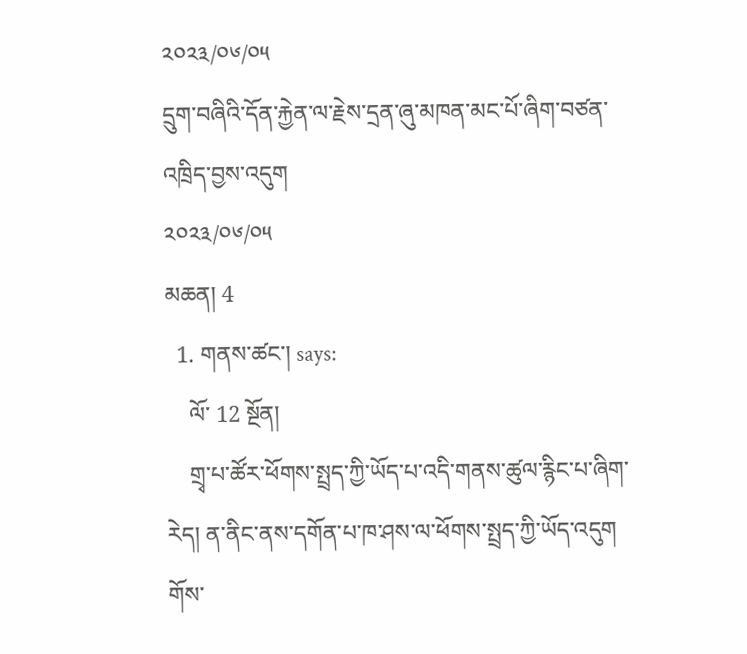༢༠༢༣/༠༦/༠༥
དྲུག་བཞིའི་དོན་རྐྱེན་ལ་རྗེས་དྲན་ཞུ་མཁན་མང་པོ་ཞིག་བཙན་འཁྲིད་བྱས་འདུག
༢༠༢༣/༠༦/༠༥
མཆན། 4
  1. གནས་ཚང་། says:
    ལོ་ 12 སྔོན།
    གྲྭ་པ་ཚོར་ཕོགས་སྤྲད་ཀྱི་ཡོད་པ་འདི་གནས་ཚུལ་རྙིང་པ་ཞིག་རེད། ན་ནིང་ནས་དགོན་པ་ཁ་ཤས་ལ་ཕོགས་སྤྲད་ཀྱི་ཡོད་འདུག གོས་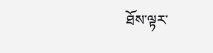ཐོས་ལྟར་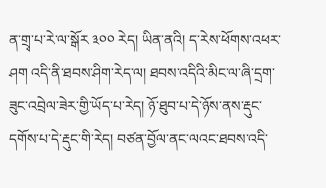ན་གྲྭ་པ་རེ་ལ་སྒོར ༣༠༠ རེད། ཡིན་ནའི། ད་རེས་ཕོགས་འཕར་ཤག འདི་ནི་ཐབས་ཤིག་རེད་ལ། ཐབས་འདིའི་མིང་ལ་ཞི་དྲག་ཟུང་འབྲེལ་ཟེར་གྱི་ཡོད་པ་རེད། ཉོ་ཐུབ་པ་དེ་ཉོས་ནས་རྡུང་དགོས་པ་དེ་རྡུང་གི་རེད། བཙན་བྱོལ་ནང་ལའང་ཐབས་འདི་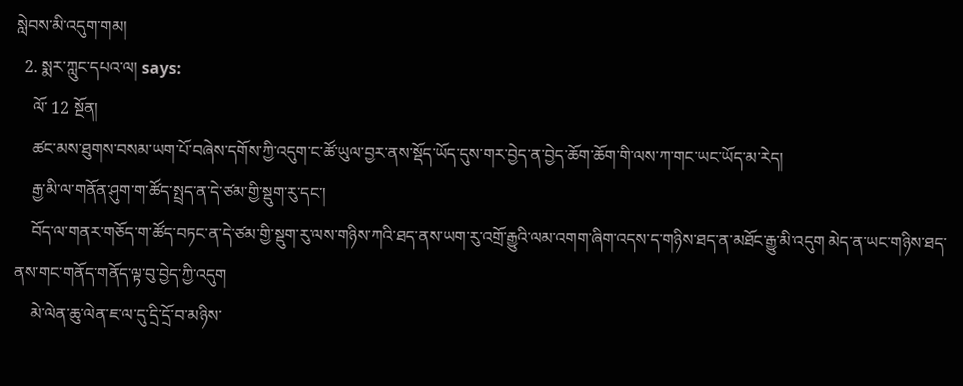སླེབས་མི་འདུག་གམ།
  2. སྨར་ཀླུང་དཔའ་ལ། says:
    ལོ་ 12 སྔོན།
    ཚང་མས་ཐུགས་བསམ་ཡག་པོ་བཞེས་དགོས་ཀྱི་འདུག་ང་ཚོ་ཡུལ་བྱར་ནས་སྡོད་ཡོད་དུས་གར་བྱེད་ན་བྱེད་ཆོག་ཆོག་གི་ལས་ཀ་གང་ཡང་ཡོད་མ་རེད།
    རྒྱ་མི་ལ་གནོན་ཤུག་ག་ཚོད་སྤྲད་ན་དེ་ཙམ་གྱི་སྡུག་རུ་དང་།
    བོད་ལ་གནར་གཅོད་ག་ཚོད་བཏང་ན་དེ་ཙམ་གྱི་སྡུག་རུ་ལས་གཉིས་ཀའི་ཐད་ནས་ཡག་རུ་འགྲོ་རྒྱུའི་ལམ་འགག་ཞིག་འདས་ད་གཉིས་ཐད་ན་མཐོང་རྒྱུ་མི་འདུག མེད་ན་ཡང་གཉིས་ཐད་ནས་གང་གནོད་གནོད་ལྟ་བུ་བྱེད་ཀྱི་འདུག
    མེ་ལེན་ཆུ་ལེན་ཇ་ལ་དུ་དྲི་དྲོ་བ་མཉིས་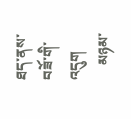ཐད་ནས་བཟོ་གི་འདུག
    མཉམ་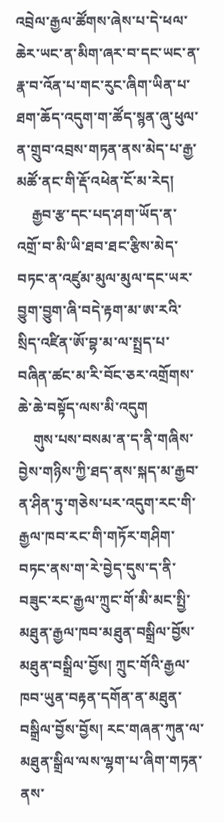འབྲེལ་རྒྱལ་ཚོགས་ཞེས་པ་དེ་ཕལ་ཆེར་ཡང་ན་མིག་ཞར་བ་དང་ཡང་ན་རྣ་བ་འོན་པ་གང་རུང་ཞིག་ཡིན་པ་ཐག་ཆོད་འདུག་ག་ཚོད་སྙན་ཞུ་ཕུལ་ན་གྲུབ་འབྲས་གཏན་ནས་མེད་པ་རྒྱ་མཚོ་ནང་གི་རྡོ་འཕེན་ངོ་མ་རེད།
    རྒྱབ་རྩ་དང་པད་ཤག་ཡོད་ན་འགྲོ་བ་མི་ཡི་ཐབ་ཐང་རྩིས་མེད་བཏང་ན་འཛུམ་མུལ་མུལ་དང་ཡར་བྱུག་བྱུག་ཞི་བདེ་རྟག་མ་ཨ་རའི་སྲིད་འཛིན་ཨོ་བྷ་མ་ལ་སྤྲད་པ་བཞིན་ཚང་མ་རི་བོང་ཅར་འགྲོགས་ཆེ་ཆེ་བསྟོད་ལས་མི་འདུག
    གུས་པས་བསམ་ན་ད་ནི་གཞིས་བྱེས་གཉིས་ཀྱི་ཐད་ནས་སྐད་མ་རྒྱབ་ན་ཤིན་ཏུ་གཅེས་པར་འདུག་རང་གི་རྒྱལ་ཁབ་རང་གི་གཏོར་གཤིག་བཏང་ནས་ག་རེ་བྱེད་དུས་ད་ནི་བཟུང་རང་རྒྱལ་ཀྲུང་གོ་མི་མང་སྤྱི་མཐུན་རྒྱལ་ཁབ་མཐུན་བསྒྲིལ་བྱོས་མཐུན་བསྒྲིལ་བྱོས། ཀྲུང་གོའི་རྒྱལ་ཁབ་ཡུན་བརྟན་དགོན་ན་མཐུན་བསྒྲིལ་བྱོས་བྱོས། རང་གཞན་ཀུན་ལ་མཐུན་སྒྲིལ་ལས་ལྷག་པ་ཞིག་གཏན་ནས་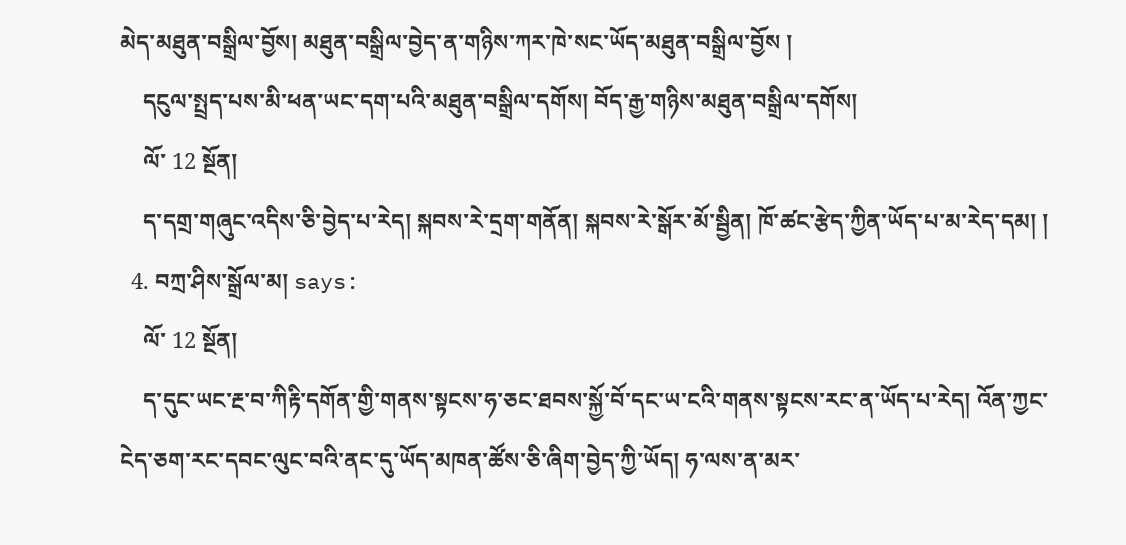མེད་མཐུན་བསྒྲིལ་བྱོས། མཐུན་བསྒྲིལ་བྱེད་ན་གཉིས་ཀར་ཁེ་སང་ཡོད་མཐུན་བསྒྲིལ་བྱོས །
    དངུལ་སྤྲད་པས་མི་ཕན་ཡང་དག་པའི་མཐུན་བསྒྲིལ་དགོས། བོད་རྒྱ་གཉིས་མཐུན་བསྒྲིལ་དགོས།
    ལོ་ 12 སྔོན།
    ད་དགྲ་གཞུང་འདིས་ཅི་བྱེད་པ་རེད། སྐབས་རེ་དྲག་གནོན། སྐབས་རེ་སྒོར་མོ་སྦྱིན། ཁོ་ཚང་རྩེད་ཀྱིན་ཡོད་པ་མ་རེད་དམ། །
  4. བཀྲ་ཤིས་སྒྲོལ་མ། says:
    ལོ་ 12 སྔོན།
    ད་དུང་ཡང་རྔ་བ་ཀིརྟི་དགོན་གྱི་གནས་སྟངས་ཧ་ཅང་ཐབས་སྐྱོ་བོ་དང་ཡ་ངའི་གནས་སྟངས་རང་ན་ཡོད་པ་རེད། འོན་ཀྱང་ངེད་ཅག་རང་དབང་ལུང་བའི་ནང་དུ་ཡོད་མཁན་ཚོས་ཅི་ཞིག་བྱེད་ཀྱི་ཡོད། ཧ་ལས་ན་མར་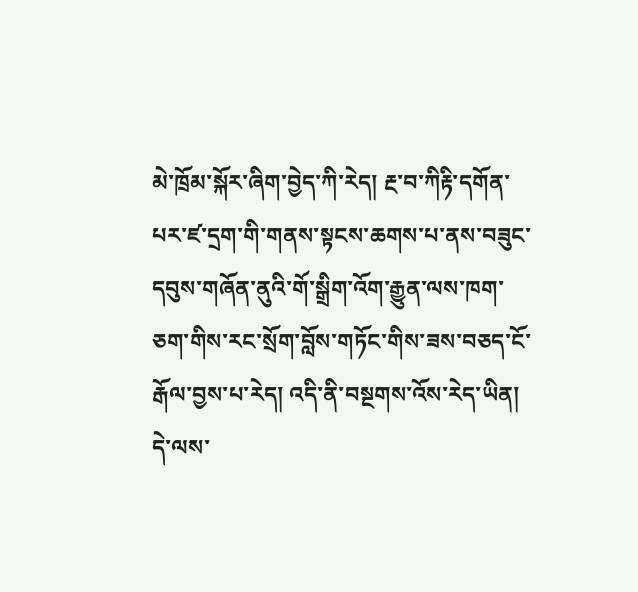མེ་ཁྲོམ་སྐོར་ཞིག་བྱེད་ཀི་རེད། རྔ་བ་ཀིརྟི་དགོན་པར་ཛ་དྲག་གི་གནས་སྟངས་ཆགས་པ་ནས་བཟུང་དབུས་གཞོན་ནུའི་གོ་སྒྲིག་འོག་རྒྱུན་ལས་ཁག་ཅག་གིས་རང་སྲོག་བློས་གཏོང་གིས་ཟས་བཅད་ངོ་རྒོལ་བྱས་པ་རེད། འདི་ནི་བསྔགས་འོས་རེད་ཡིན། དེ་ལས་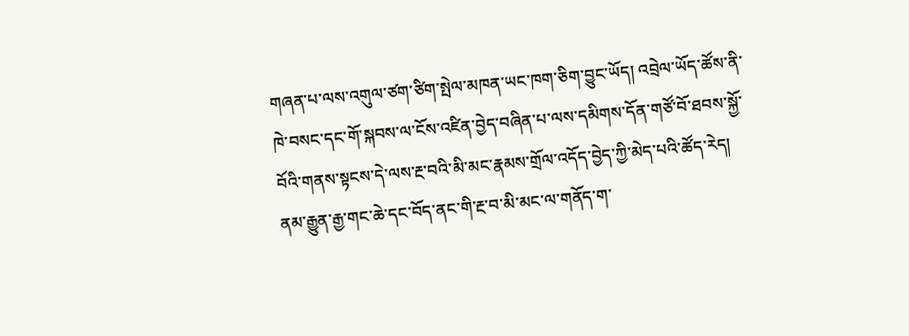གཞན་པ་ལས་འགུལ་ཙག་ཙིག་སྤེལ་མཁན་ཡང་ཁག་ཅིག་བྱུང་ཡོད། འབྲེལ་ཡོད་ཚོས་ནི་ཁེ་བསང་དང་གོ་སྐབས་ལ་ངོས་འཛིན་བྱེད་བཞིན་པ་ལས་དམིགས་དོན་གཙོ་བོ་ཐབས་སྐྱོ་བོའི་གནས་སྟངས་དེ་ལས་རྔ་བའི་མི་མང་རྣམས་གྲོལ་འདོད་བྱེད་ཀྱི་མེད་པའི་ཚོད་རེད། ནམ་རྒྱུན་རྒྱ་གང་ཆེ་དང་བོད་ནང་གི་རྔ་བ་མི་མང་ལ་གནོད་ག་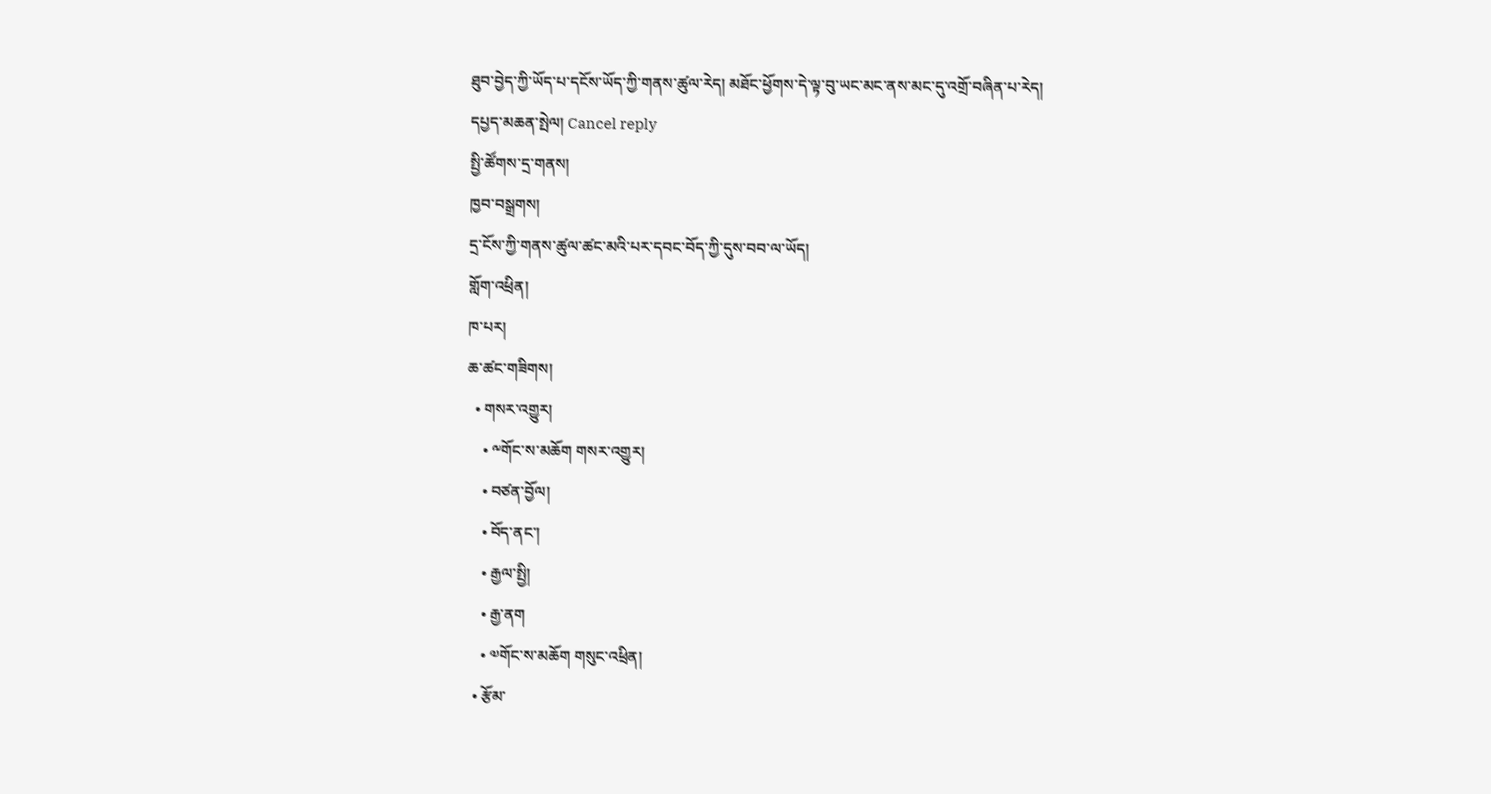ཐུབ་བྱེད་ཀྱི་ཡོད་པ་དངོས་ཡོད་ཀྱི་གནས་ཚུལ་རེད། མཐོང་ཕྱོགས་དེ་ལྟ་བུ་ཡང་མང་ནས་མང་དུ་འགྲོ་བཞིན་པ་རེད།
དཔྱད་མཆན་སྤེལ། Cancel reply
སྤྱི་ཚོགས་དྲ་གནས།
ཁྱབ་བསྒྲགས།
དྲ་ངོས་ཀྱི་གནས་ཚུལ་ཚང་མའི་པར་དབང་བོད་ཀྱི་དུས་བབ་ལ་ཡོད།
གློག་འཕྲིན།
ཁ་པར།
ཆ་ཚང་གཟིགས།
  • གསར་འགྱུར།
    • ༸གོང་ས་མཆོག གསར་འགྱུར།
    • བཙན་བྱོལ།
    • བོད་ནང་།
    • རྒྱལ་སྤྱི།
    • རྒྱ་ནག
    • ༧གོང་ས་མཆོག གསུང་འཕྲིན།
  • རྩོམ་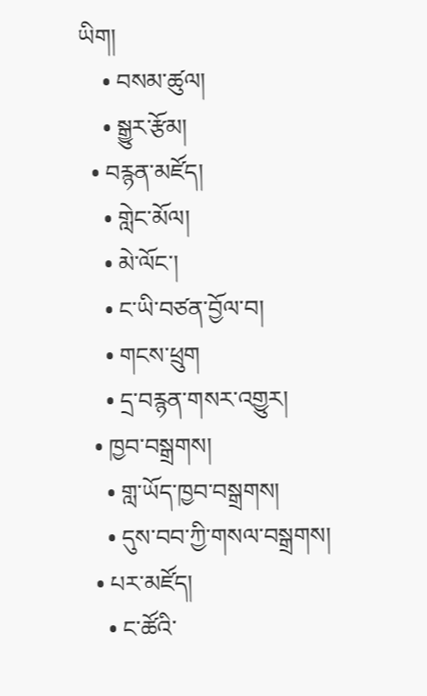ཡིག།
    • བསམ་ཚུལ།
    • སྒྱུར་རྩོམ།
  • བརྙན་མཛོད།
    • གླེང་མོལ།
    • མེ་ལོང་།
    • ང་ཡི་བཙན་བྱོལ་བ།
    • གངས་ཕྲུག
    • དྲ་བརྙན་གསར་འགྱུར།
  • ཁྱབ་བསྒྲགས།
    • གླ་ཡོད་ཁྱབ་བསྒྲགས།
    • དུས་བབ་ཀྱི་གསལ་བསྒྲགས།
  • པར་མཛོད།
    • ང་ཚོའི་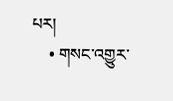པར།
    • གསང་འགྱུར་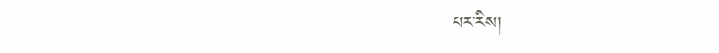པར་རིས།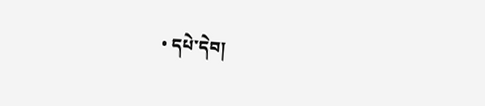• དཔེ་དེབ།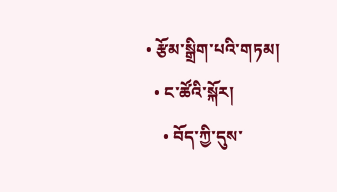• རྩོམ་སྒྲིག་པའི་གཏམ།
  • ང་ཚོའི་སྐོར།
    • བོད་ཀྱི་དུས་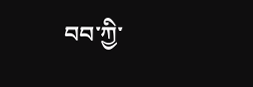བབ་ཀྱི་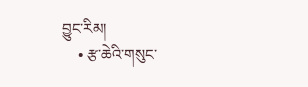བྱུང་རིམ།
    • རྩ་ཆེའི་གསུང་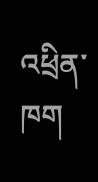འཕྲིན་ཁག